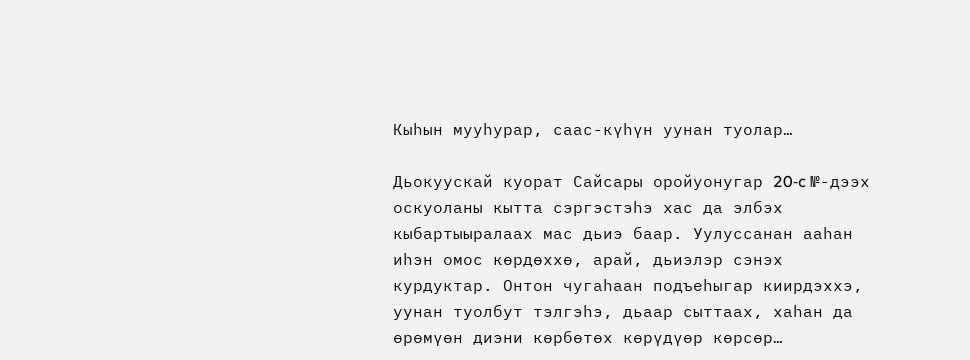Кыһын мууһурар, саас-күһүн уунан туолар…

Дьокуускай куорат Сайсары оройуонугар 20‑c №-дээх оскуоланы кытта сэргэстэһэ хас да элбэх кыбартыыралаах мас дьиэ баар. Уулуссанан ааһан иһэн омос көрдөххө, арай, дьиэлэр сэнэх курдуктар. Онтон чугаһаан подъеһыгар киирдэххэ, уунан туолбут тэлгэһэ, дьаар сыттаах, хаһан да өрөмүөн диэни көрбөтөх көрүдүөр көрсөр…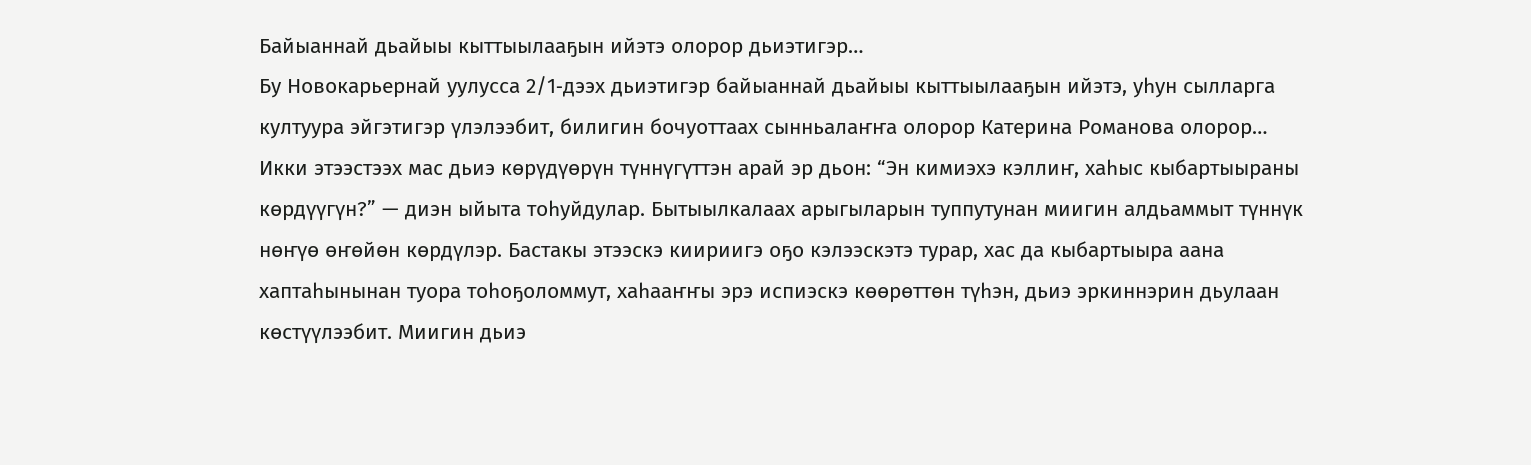Байыаннай дьайыы кыттыылааҕын ийэтэ олорор дьиэтигэр…
Бу Новокарьернай уулусса 2/1‑дээх дьиэтигэр байыаннай дьайыы кыттыылааҕын ийэтэ, уһун сылларга култуура эйгэтигэр үлэлээбит, билигин бочуоттаах сынньалаҥҥа олорор Катерина Романова олорор…
Икки этээстээх мас дьиэ көрүдүөрүн түннүгүттэн арай эр дьон: “Эн кимиэхэ кэллиҥ, хаһыс кыбартыыраны көрдүүгүн?” — диэн ыйыта тоһуйдулар. Бытыылкалаах арыгыларын туппутунан миигин алдьаммыт түннүк нөҥүө өҥөйөн көрдүлэр. Бастакы этээскэ киириигэ оҕо кэлээскэтэ турар, хас да кыбартыыра аана хаптаһынынан туора тоһоҕоломмут, хаһааҥҥы эрэ испиэскэ көөрөттөн түһэн, дьиэ эркиннэрин дьулаан көстүүлээбит. Миигин дьиэ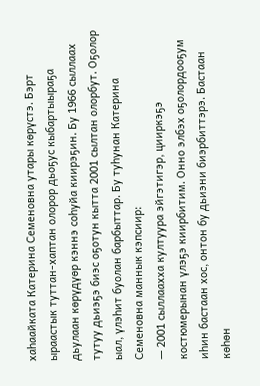хаһаайката Катерина Семеновна утары көрүстэ. Бэрт ыраастык туттан-хаптан олорор дьоҕус кыбартыыраҕа дьулаан көрүдүөр кэннэ соһуйа киирэҕин. Бу 1966 cыллаах тутуу дьиэҕэ биэс оҕотун кытта 2001 сылтан олорбут. Оҕолор ыал, үлэһит буолан барбыттар. Бу туһунан Катерина Семеновна маннык кэпсиир:
— 2001 сыллаахха култуура эйгэтигэр, цииркэҕэ костюмерынан үлэҕэ киирбитим. Онно элбэх оҕолордооҕум иһин бастаан хос, онтон бу дьиэни биэрбиттэрэ. Бастаан көһөн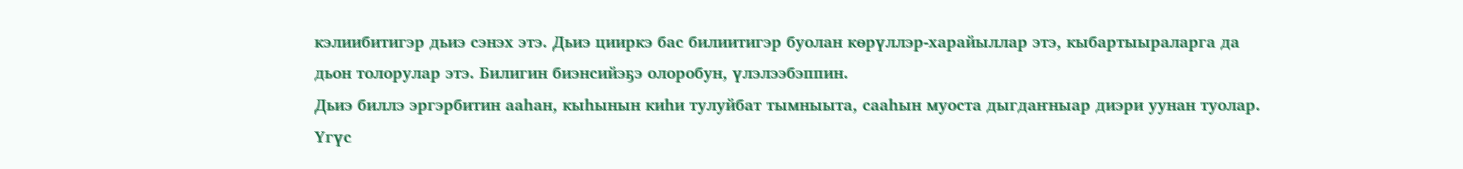кэлиибитигэр дьиэ сэнэх этэ. Дьиэ цииркэ бас билиитигэр буолан көрүллэр-харайыллар этэ, кыбартыыраларга да дьон толорулар этэ. Билигин биэнсийэҕэ олоробун, үлэлээбэппин.
Дьиэ биллэ эргэрбитин ааһан, кыһынын киһи тулуйбат тымныыта, сааһын муоста дыгдаҥныар диэри уунан туолар. Үгүс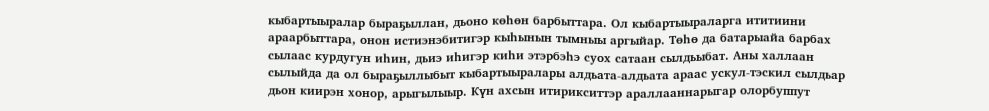кыбартыыралар быраҕыллан, дьоно көһөн барбыттара. Ол кыбартыыраларга ититиини араарбыттара, онон истиэнэбитигэр кыһынын тымныы аргыйар. Төһө да батарыайа барбах сылаас курдугун иһин, дьиэ иһигэр киһи этэрбэһэ суох сатаан сылдьыбат. Аны халлаан сылыйда да ол быраҕыллыбыт кыбартыыралары алдьата-алдьата араас ускул-тэскил сылдьар дьон киирэн хонор, арыгылыыр. Күн ахсын итирикситтэр араллааннарыгар олорбуппут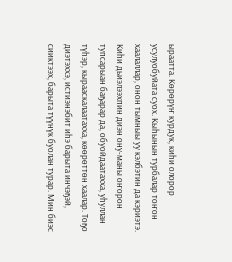ыраатта. Көрөрүҥ курдук, киһи олорор усулуобуйата суох. Кыһынын турбалар тоҥон хаалаллар, онон тымныы уу кэлбэтин да кэриэтэ. Киһи дьиэлээхпин диэн ону-маны оҥорон тупсарыан баҕарар да, обуойдаатахха, уһуллан түһэр, кырааскалаатахха, көөрөттөн хаалар. Тоҕо диэтэххэ, истиэнэбит иһэ барыта инчэҕэй, сииктээх, барыта түүнүк буолан турар. Мин биэс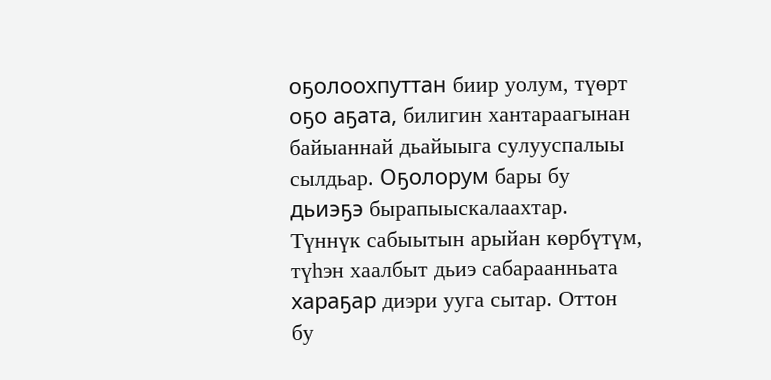оҕолоохпуттан биир уолум, түөрт оҕо аҕата, билигин хантараагынан байыаннай дьайыыга сулууспалыы сылдьар. Оҕолорум бары бу дьиэҕэ бырапыыскалаахтар.
Түннүк сабыытын арыйан көрбүтүм, түһэн хаалбыт дьиэ сабараанньата хараҕар диэри ууга сытар. Оттон бу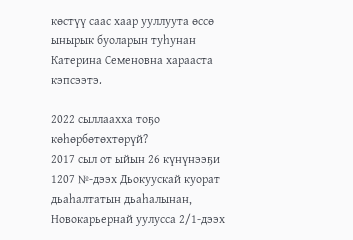көстүү саас хаар ууллуута өссө ынырык буоларын туһунан Катерина Семеновна харааста кэпсээтэ.

2022 сыллаахха тоҕо көһөрбөтөхтөрүй?
2017 сыл от ыйын 26 күнүнээҕи 1207 №-дээх Дьокуускай куорат дьаһалтатын дьаһалынан, Новокарьернай уулусса 2/1‑дээх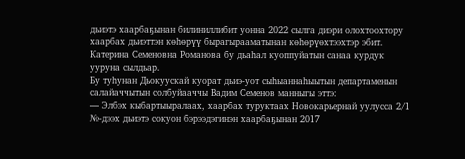дьиэтэ хаарбаҕынан билиниллибит уонна 2022 сылга диэри олохтоохтору хаарбах дьиэттэн көһөрүү бырагырааматынан көһөрүөхтээхтэр эбит. Катерина Семеновна Романова бу дьаһал куоппуйатын санаа курдук ууруна сылдьар.
Бу туһунан Дьокуускай куорат дьиэ-уот сыһыаннаһыытын департаменын салайаччытын солбуйааччы Вадим Семенов манныгы эттэ:
— Элбэх кыбартыыралаах, хаарбах туруктаах Новокарьернай уулусса 2/1 №-дээх дьиэтэ сокуон бэрээдэгинэн хаарбаҕынан 2017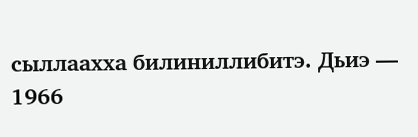сыллаахха билиниллибитэ. Дьиэ — 1966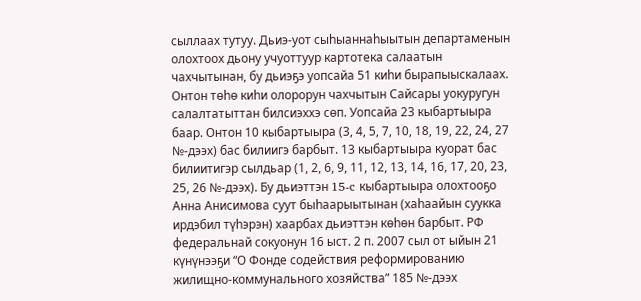сыллаах тутуу. Дьиэ-уот сыһыаннаһыытын департаменын олохтоох дьону учуоттуур картотека салаатын чахчытынан, бу дьиэҕэ уопсайа 51 киһи бырапыыскалаах. Онтон төһө киһи олорорун чахчытын Сайсары уокуругун салалтатыттан билсиэххэ сөп. Уопсайа 23 кыбартыыра баар. Онтон 10 кыбартыыра (3, 4, 5, 7, 10, 18, 19, 22, 24, 27 №-дээх) бас билиигэ барбыт. 13 кыбартыыра куорат бас билиитигэр сылдьар (1, 2, 6, 9, 11, 12, 13, 14, 16, 17, 20, 23, 25, 26 №-дээх). Бу дьиэттэн 15‑c кыбартыыра олохтооҕо Анна Анисимова суут быһаарыытынан (хаһаайын суукка ирдэбил түһэрэн) хаарбах дьиэттэн көһөн барбыт. РФ федеральнай сокуонун 16 ыст. 2 п. 2007 cыл от ыйын 21 күнүнээҕи “О Фонде содействия реформированию жилищно-коммунального хозяйства” 185 №-дээх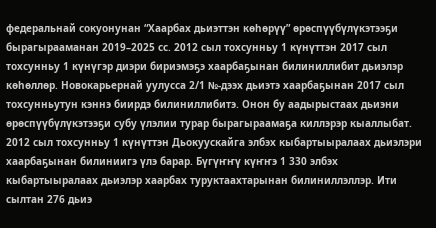федеральнай сокуонунан “Хаарбах дьиэттэн көһөрүү” өрөспүүбүлүкэтээҕи бырагырааманан 2019–2025 сс. 2012 сыл тохсунньу 1 күнүттэн 2017 сыл тохсунньу 1 күнүгэр диэри бириэмэҕэ хаарбаҕынан билиниллибит дьиэлэр көһөллөр. Новокарьернай уулусса 2/1 №-дээх дьиэтэ хаарбаҕынан 2017 сыл тохсунньутун кэннэ биирдэ билиниллибитэ. Онон бу аадырыстаах дьиэни өрөспүүбүлүкэтээҕи субу үлэлии турар бырагыраамаҕа киллэрэр кыаллыбат. 2012 сыл тохсунньу 1 күнүттэн Дьокуускайга элбэх кыбартыыралаах дьиэлэри хаарбаҕынан билиниигэ үлэ барар. Бүгүҥҥү күҥҥэ 1 330 элбэх кыбартыыралаах дьиэлэр хаарбах туруктаахтарынан билиниллэллэр. Ити сылтан 276 дьиэ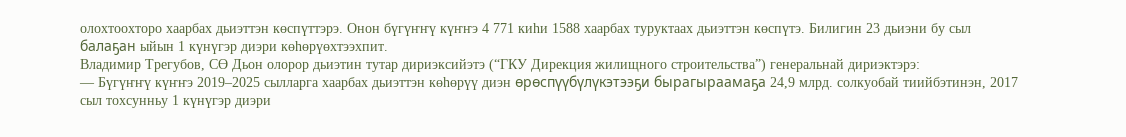олохтоохторо хаарбах дьиэттэн көспүттэрэ. Онон бүгүҥҥү күҥҥэ 4 771 киһи 1588 хаарбах туруктаах дьиэттэн көспүтэ. Билигин 23 дьиэни бу сыл балаҕан ыйын 1 күнүгэр диэри көһөрүөхтээхпит.
Владимир Трегубов, СӨ Дьон олорор дьиэтин тутар дириэксийэтэ (“ГКУ Дирекция жилищного строительства”) генеральнай дириэктэрэ:
— Бүгүҥҥү күҥҥэ 2019–2025 сылларга хаарбах дьиэттэн көһөрүү диэн өрөспүүбүлүкэтээҕи бырагыраамаҕа 24,9 млрд. солкуобай тиийбэтинэн, 2017 cыл тохсунньу 1 күнүгэр диэри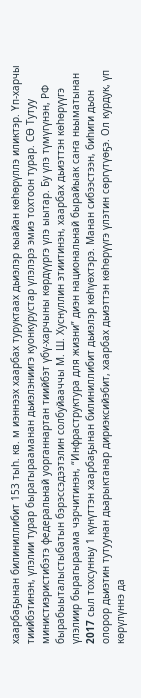хаарбаҕынан билиниллибит 153 тыһ. кв. м иэннээх хаарбах туруктаах дьиэлэр кыайан көһөрүллэ иликтэр. Үп-харчы тиийбэтинэн, үлэлии турар бырагырааманан дьиэлэниигэ куонкурустар үлэлэрэ эмиэ тохтоон турар. СӨ Тутуу министиэристибэтэ федеральнай уорганнартан тиийбэт үбү-харчыны көрдүүргэ үлэ ыытар. Бу үлэ түмүгүнэн, РФ бырабыыталыстыбатын бэрэссэдээтэлин солбуйааччы М. Ш. Хуснуллин этиитинэн, хаарбах дьиэттэн көһөрүүгэ үлэлиир бырагыраама чэрчитинэн, “Инфраструктура для жизни” диэн национальнай бырайыак саҥа ньыматынан 2017 cыл тохсунньу 1 күнүттэн хаарбаҕынан билиниллибит дьиэлэр көһүөхтэрэ. Манан сибээстээн, биһиги дьон олорор дьиэтин тутуунан дьарыктанар дириэксийэбит, хаарбах дьиэттэн көһөрүүгэ үлэтин сөргүтүөҕэ. Ол курдук, үп көрүлүннэ да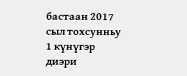бастаан 2017 сыл тохсунньу 1 күнүгэр диэри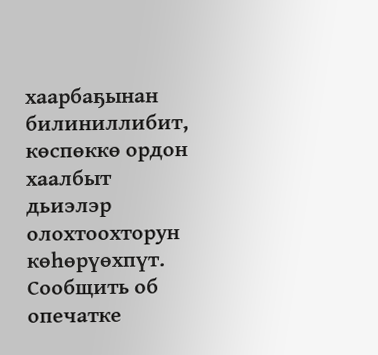хаарбаҕынан билиниллибит, көспөккө ордон хаалбыт дьиэлэр олохтоохторун көһөрүөхпүт.
Сообщить об опечатке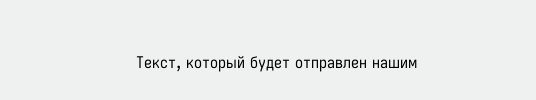Текст, который будет отправлен нашим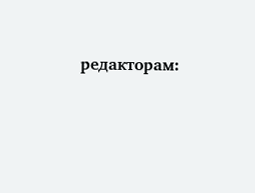редакторам: